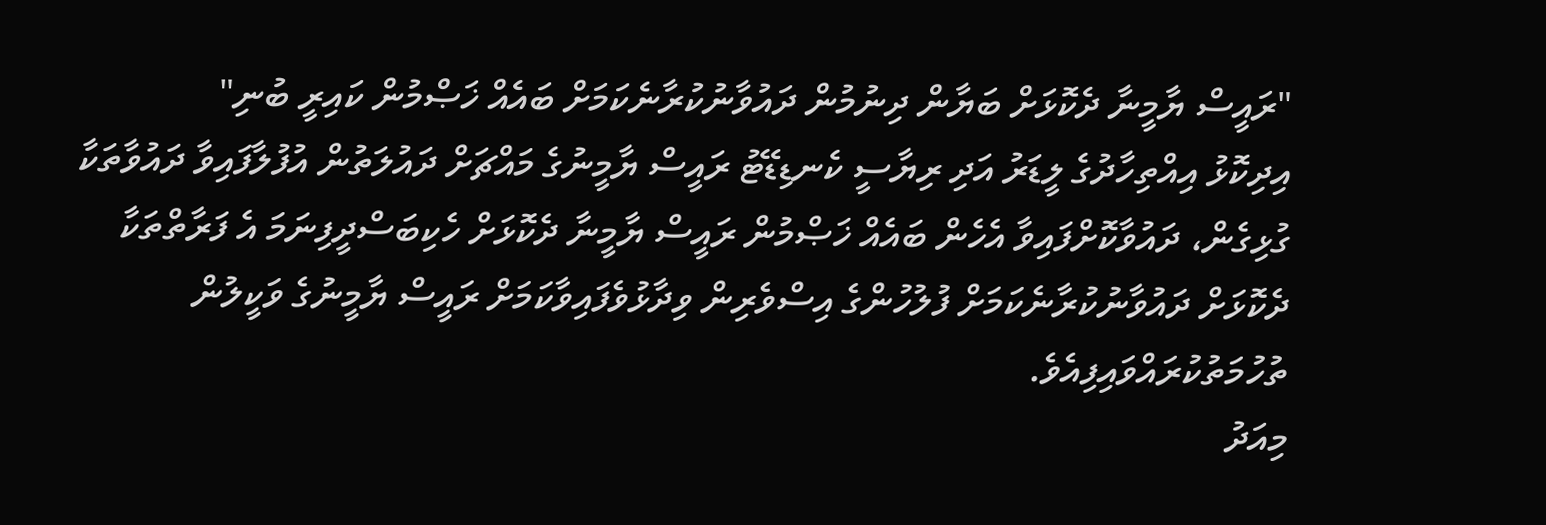"ރައީސް ޔާމީނާ ދެކޮޅަށް ބަޔާން ދިނުމުން ދައުވާނުކުރާނެކަމަށް ބައެއް ޚަޞްމުން ކައިރީ ބުނި"
އިދިކޮޅު އިއްތިހާދުގެ ލީޑަރު އަދި ރިޔާސީ ކެނޑިޑޭޓު ރައީސް ޔާމީނުގެ މައްޗަށް ދައުލަތުން އުފުލާފައިވާ ދައުވާތަކާ ގުޅިގެން، ދައުވާކޮށްފައިވާ އެހެން ބައެއް ޚަޞްމުން ރައީސް ޔާމީނާ ދެކޮޅަށް ހެކިބަސްދީފިނަމަ އެ ފަރާތްތަކާ ދެކޮޅަށް ދައުވާނުކުރާނެކަމަށް ފުލުހުންގެ އިސްވެރިން ވިދާޅުވެފައިވާކަމަށް ރައީސް ޔާމީނުގެ ވަކީލުން ތުހުމަތުކުރައްވައިފިއެވެ.
މިއަދު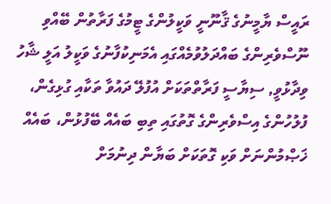ރައީސް ޔާމީނުގެ ޤާނޫނީ ވަކީލުންގެ ޓީމުގެ ފަރާތުން ބޭއްވި ނޫސްވެރިންގެ ބައްދަލުވުމެއްގައި އެމަނިކުފާނުގެ ވަކީލު އަލީ ޝާހު ވިދާޅުވީ, ސިޔާސީ ފަރާތްތަކަށް އުފުލޭ ދައުވާ ތަކާއި ގުޅިގެން، ފުލުހުންގެ އިސްވެރިންގެ ގޮތުގައި ތިބި ބައެއް ބޭފުޅުން، ބައެއް ޚަޞްމުންނަށް ވަކި ގޮތަކަށް ބަޔާން ދިނުމަށް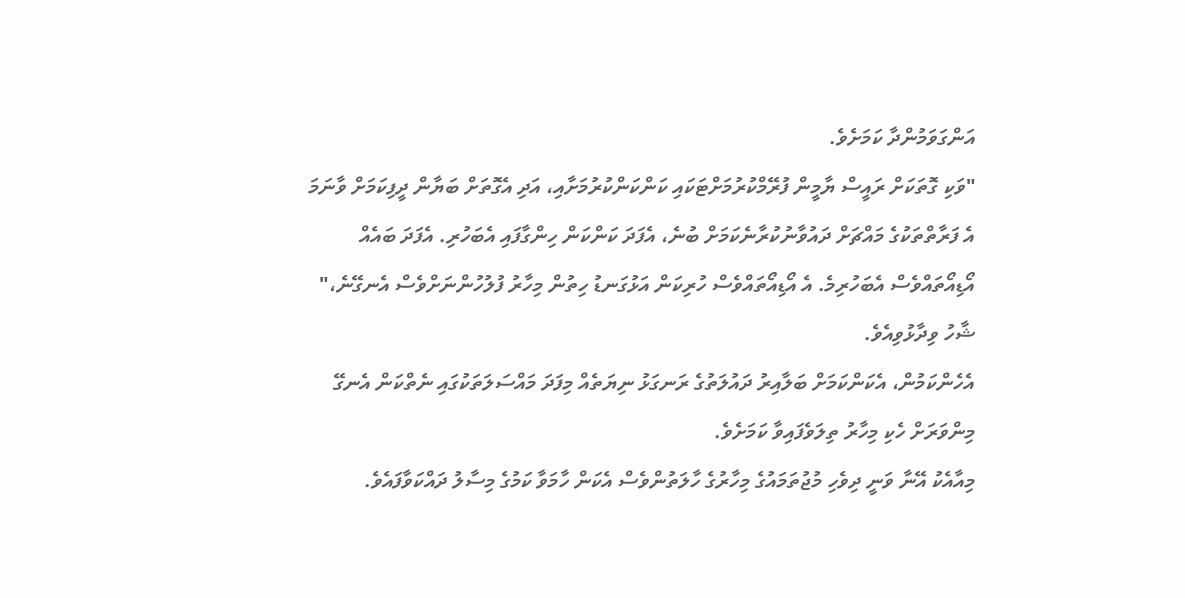އަންގަވަމުންދާ ކަމަށެވެ.
"ވަކި ގޮތަކަށް ރައީސް ޔާމީން ފުރޭމްކުރުމަށްޓަކައި ކަންކަންކުރުމަށާއި، އަދި އެގޮތަށް ބަޔާން ދީފިކަމަށް ވާނަމަ އެ ފަރާތްތަކުގެ މައްޗަށް ދައުވާނުކުރާނެކަމަށް ބުނެ، އެފަދަ ކަންކަން ހިންގާފައި އެބަހުރި. އެފަދަ ބައެއް އޯޑިއޯތައްވެސް އެބަހުރިމެ. އެ އޯޑިއޯތައްވެސް ހުރިކަން އަޅުގަނޑު ހިތުން މިހާރު ފުލުހުންނަށްވެސް އެނގޭނެ،" ޝާހު ވިދާޅުވިއެވެ.
އެހެންކަމުން، އެކަންކަމަށް ބަލާއިރު ދައުލަތުގެ ރަނގަޅު ނިޔަތެއް މިފަދަ މައްސަލަތަކުގައި ނެތްކަން އެނގޭ މިންވަރަށް ހެކި މިހާރު ތިލަވެފައިވާ ކަމަށެވެ.
މިއާއެކު އޭނާ ވަނީ ދިވެހި މުޖުތަމައުގެ މިހާރުގެ ހާލަތުންވެސް އެކަން ހާމަވާ ކަމުގެ މިސާލު ދައްކަވާފައެވެ.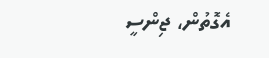އެގޮތުން، ޖިންސީ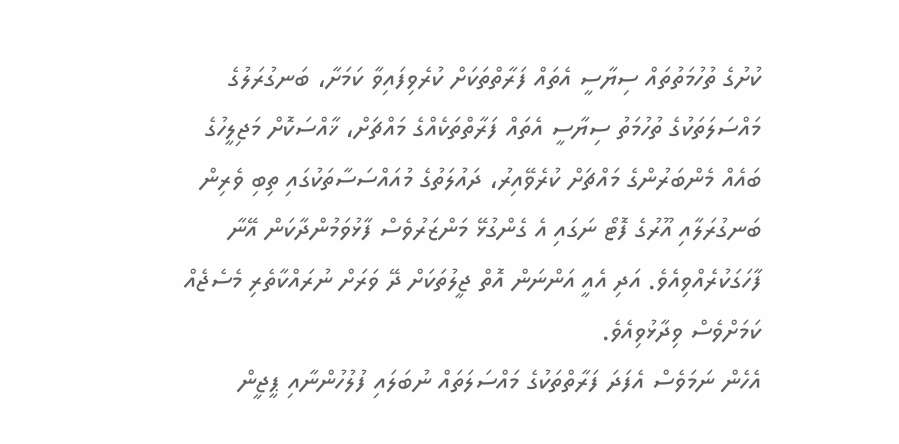ކުށުގެ ތުހުމަތުތައް ސިޔާސީ އެތައް ފަރާތްތަކަށް ކުރެވިފައިވާ ކަމަށާ، ބަނގުރަލުގެ މައްސަލަތަކުގެ ތުހުމަތު ސިޔާސީ އެތައް ފަރާތްތަކެއްގެ މައްޗަށް، ޚާއްސަކޮށް މަޖިލީހުގެ ބައެއް މެންބަރުންގެ މައްޗަށް ކުރެވޭއިރު، ދައުލަތުގެ މުއައްސަސާތަކުގައި ތިބި ވެރިން ބަނގުރަލާއި އޫރުގެ ފޮޓޯ ނަގައި އެ ގެންގުޅޭ މަންޒަރުވެސް ފާޅުވަމުންދާކަން އޭނާ ފާހަގަކުރެއްވިއެވެ. އަދި އެއީ އަންނަން އޮތް ޖީލުތަކަށް ދޭ ވަރަށް ނުރައްކާތެރި މެސެޖެއް ކަމަށްވެސް ވިދާޅުވިއެވެ.
އެހެން ނަމަވެސް އެފަދަ ފަރާތްތަކުގެ މައްސަލަތައް ނުބަލައި ފުލުހުންނާއި ޕީޖީން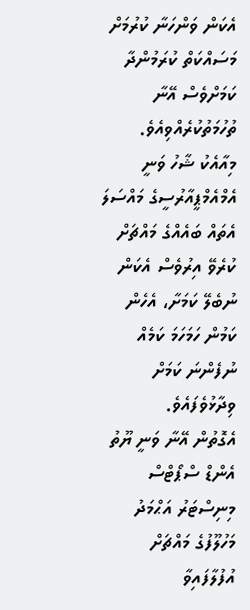އެކަން ވަންހަނާ ކުރުމަށް މަސައްކަތް ކުރަމުންދާ ކަމަށްވެސް އޭނާ ތުހުމަތުކުރެއްވިއެވެ.
މިއާއެކު ޝާހު ވަނީ އެމްއެމްޕީއާރުސީގެ މައްސަލަ އެތައް ބައެއްގެ މައްޗަށް ކުރެވޭ އިރުވެސް އެކަން ނުބެލޭ ކަމަށާ، އެހެން ކަމުން ހަމަހަމަ ކަމެއް ނުފެންނަ ކަމަށް ވިދާޅުވެފައެވެ.
އެގޮތުން އޭނާ ވަނީ ޔޫތު އެންޑް ސްޕޯޓްސް މިނިސްޓަރު އަޙްމަދު މަހުލޫފުގެ މައްޗަށް އުފުލާފައިވާ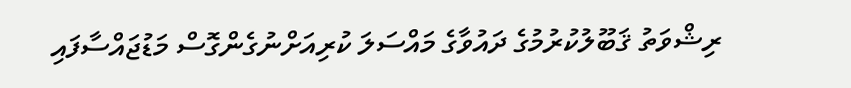ރިޝްވަތު ޤަބޫލުކުރުމުގެ ދައުވާގެ މައްސަލަ ކުރިއަށްނުގެންގޮސް މަޑުޖައްސާފައި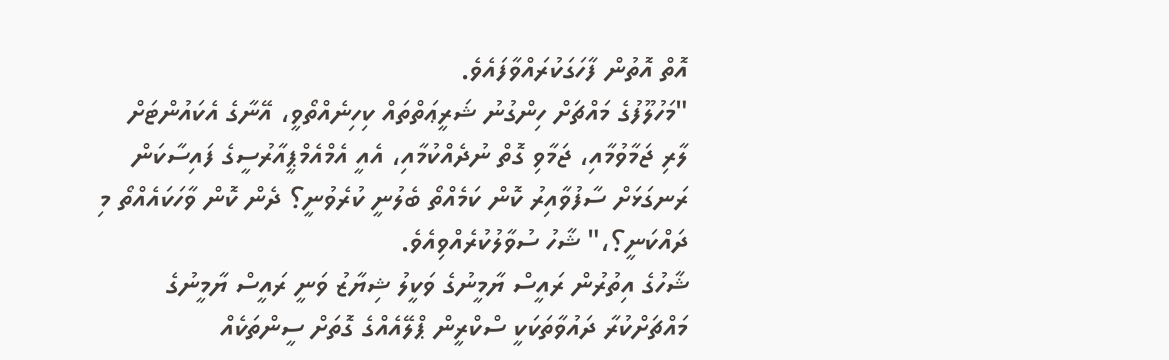އޮތް އޮތުން ފާހަގަކުރައްވާފައެވެ.
"މަހުލޫފުގެ މައްޗަށް ހިންގުނު ޝަރީޢަތްތައް ކިހިނެއްތޯވީ، އޭނާގެ އެކައުންޓަށް ލާރި ޖަމާވުމާއި، ޖަމާވި ގޮތް ނުދެއްކުމާއި، އެއީ އެމްއެމްޕީއާރުސީގެ ފައިސާކަން ރަނގަޅަށް ސާފުވާއިރު ކޮން ކަމެއްތޯ ބެލުނީ ކުރެވުނީ؟ ދެން ކޮން ވާހަކައެއްތޯ މި ދައްކަނީ؟،" ޝާހު ސުވާލުކުރެއްވިއެވެ.
ޝާހުގެ އިތުރުން ރައީސް ޔާމީނުގެ ވަކީލު ޝިޔާޒު ވަނީ ރައީސް ޔާމީނުގެ މައްޗަށްކުރާ ދައުވާތަކަކީ ސްކްރީން ޕްލޭއެއްގެ ގޮތަށް ސީންތަކެއް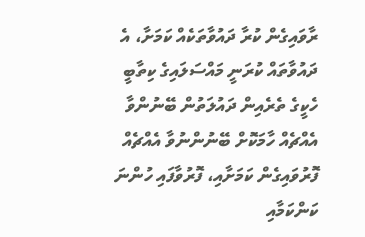ރާވައިގެން ކުރާ ދައުވާތަކެއް ކަމަށާ، އެ ދައުވާތައް ކުރަނީ މައްސަލައިގެ ކިތާބީ ހެކީގެ ތެރެއިން ދައުލަތުން ބޭނުންވާ އެއްޗެއް ހާމަކޮށް ބޭނުންނުވާ އެއްޗެއް ފޮރުވައިގެން ކަމަށާއި، ފޮރުވާފައި ހުންނަ ކަންކަމާއި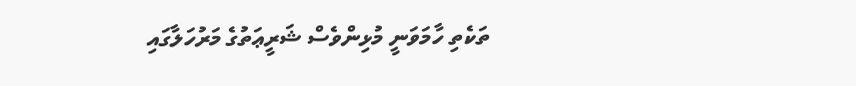ތަކެތި ހާމަވަނީ މުޅިންވެސް ޝަރީޢަތުގެ މަރުހަލާގައި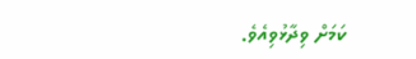ކަމަށް ވިދާޅުވިއެވެ.